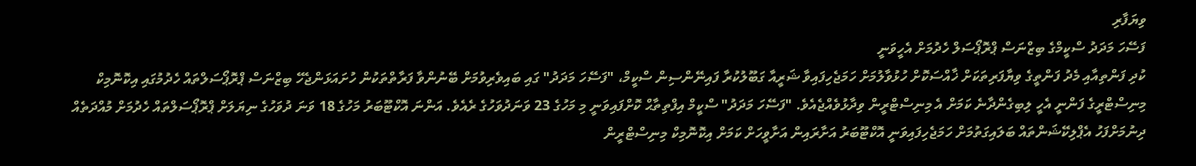ވިޔަފާރި
ފަސޭހަ މަދަދު ސްކީމްގެ ބިޒްނަސް ޕްރޮޕޯސަލް ހެދުމަށް އެހީވަނީ
ކުދި ފަންތިއާއި މެދު ފަންތީގެ ވިޔާފަރިތަކަށް ޚާއްސަކޮށް ހުޅުވާލުމަށް ހަމަޖެހިފައިވާ ޝަރީއާ ގަބޫލުކުރާ ފައިނޭންސިން ސްކީމް، "ފަސޭހަ މަދަދު" ގައި ބައިވެރިވުމަށް ބޭނުންވާ ފަރާތްތަކުން ހުށައަޅަންޖެހޭ ބިޒްނަސް ޕްރޮޕޯސަލްތައް ހެދުމުގައި އިކޮނޮމިކް މިނިސްޓްރީގެ ފަންނީ އެހީ ލިބިގެންދާނެ ކަމަށް އެ މިނިސްޓްރީން ވިދާޅުވެއްޖެއެވެ. "ފަސޭހަ މަދަދު" ސްކީމް އިފްތިތާޙް ކޮށްފައިވަނީ މި މަހުގެ 23 ވަނަދުވަހުގެ ރެއެވެ. އަންނަ އޮކްޓޫބަރު މަހުގެ 18 ވަނަ ދުވަހުގެ ނިޔަލަށް ޕްރޮޕޯސަލްތައް ހެދުމަށް މުއްދަތެއް ދިނުމަށްފަހު އެޕްލިކޭޝަންތައް ބަލައިގަތުމަށް ހަމަޖެހިފައިވަނީ އޮކްޓޫބަރު އަށާރައިން އަށާވީހަށް ކަމަށް އިކޮނޮމިކް މިނިސްޓްރީން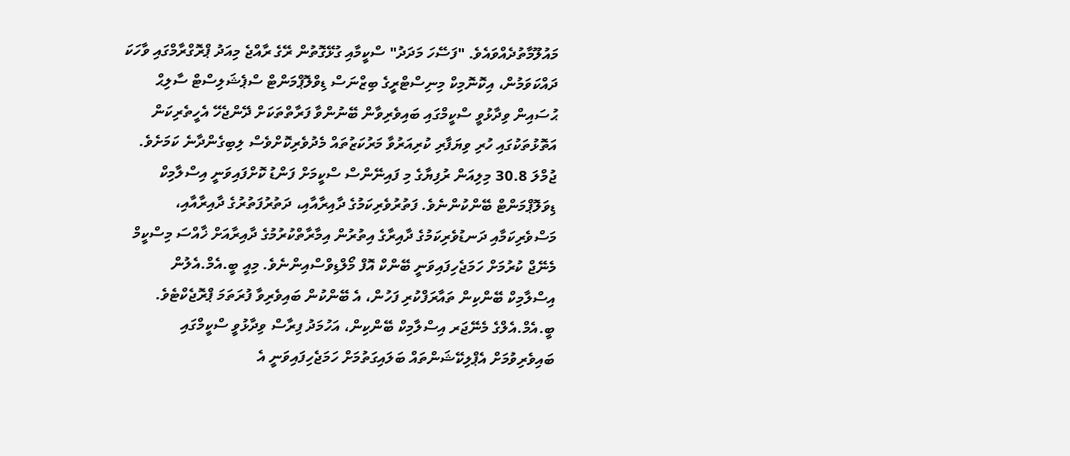މައުލޫމާތުދެއްވައެވެ. "ފަސޭހަ މަދަދު" ސްކީމާއި ގުޅޭގޮތުން ރޭގެ ރާއްޖެ މިއަދު ޕްރޮގްރާމްގައި ވާހަކަ ދައްކަވަމުން، އިކޮނޮމިކް މިނިސްޓްރީގެ ބިޒްނަސް ޑިވްލޮޕްމަންޓް ސްޕެޝަލިސްޓް ސާލިޙް ޙުސައިން ވިދާޅުވީ ސްކީމްގައި ބައިވެރިވާން ބޭނުންވާ ފަރާތްތަކަށް ދޭންޖެހޭ އެހީތެރިކަން އަތޮޅުތަކުގައި ހުރި ވިޔަފާރި ކުރިއަރުވާ މަރުކަޒުތައް މެދުވެރިކޮށްވެސް ލިބިގެންދާނެ ކަމަށެވެ. ޖުމްލަ 30.8 މިލިއަން ރުފިޔާގެ މި ފައިނޭންސް ސްކީމަށް ފަންޑު ކޮށްފައިވަނީ އިސްލާމިކް ޑިވަލޮޕްމަންޓް ބޭންކުންނެވެ. ފަތުރުވެރިކަމުގެ ދާއިރާއާއި، ދަތުރުފަތުރުގެ ދާއިރާއާއި، މަސްވެރިކަމާއި ދަނޑުވެރިކަމުގެ ދާއިރާގެ އިތުރުން އިމާރާތްކުރުމުގެ ދާއިރާއަށް ޚާއްސަ މިސްކީމް މެނޭޖް ކުރުމަށް ހަމަޖެހިފައިވަނީ ބޭންކް އޮފް މޯލްޑިވްސްއިންނެވެ. މިއީ ބީ.އެމް.އެލުން އިސްލާމިކް ބޭންކިން ތައާރަފްކުރި ފަހުން، އެ ބޭންކުން ބައިވެރިވާ ފުރަތަމަ ޕްރޮޖެކްޓެވެ. ބީ.އެމް.އެލްގެ މެނޭޖަރ އިސްލާމިކް ބޭންކިން، އަހުމަދު ފިރާސް ވިދާޅުވީ ސްކީމްގައި ބައިވެރިވުމަށް އެޕްލިކޭޝަންތައް ބަލައިގަތުމަށް ހަމަޖެހިފައިވަނީ އެ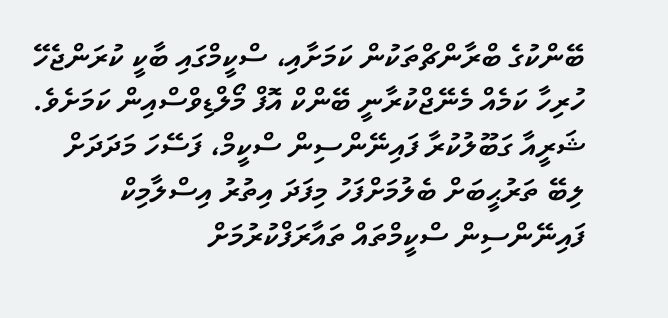ބޭންކުގެ ބްރާންޗްތަކުން ކަމަށާއި، ސްކީމްގައި ބާކީ ކުރަންޖެހޭ ހުރިހާ ކަމެއް މެނޭޖްކުރާނީ ބޭންކް އޮފް މޯލްޑިވްސްއިން ކަމަށެވެ. ޝަރީއާ ގަބޫލުކުރާ ފައިނޭންސިން ސްކީމް، ފަސޭހަ މަދަދަށް ލިބޭ ތަރުޙީބަށް ބެލުމަށްފަހު މިފަދަ އިތުރު އިސްލާމިކް ފައިނޭންސިން ސްކީމްތައް ތައާރަފްކުރުމަށް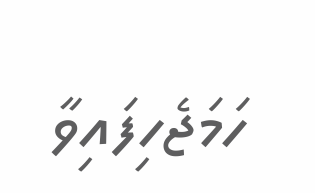ހަމަޖެހިފައިވާ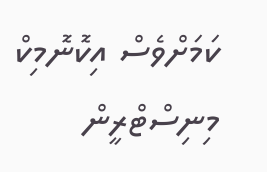ކަމަށްވެސް އިކޮނޮމިކް މިނިސްޓްރީން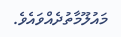މައުލޫމާތުދެއްވައެވެ.